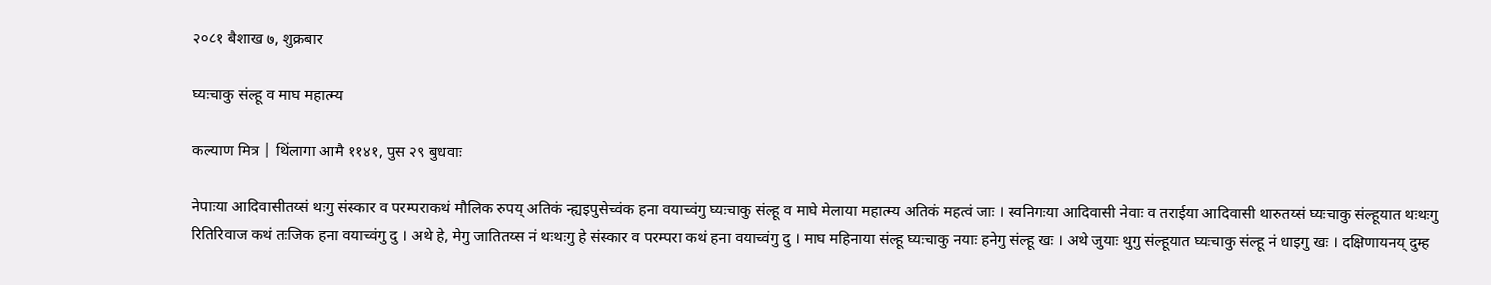२०८१ बैशाख ७, शुक्रबार

घ्यःचाकु संल्हू व माघ महात्म्य

कल्याण मित्र | थिंलागा आमै ११४१, पुस २९ बुधवाः

नेपाःया आदिवासीतय्सं थःगु संस्कार व परम्पराकथं मौलिक रुपय् अतिकं न्ह्यइपुसेच्वंक हना वयाच्वंगु घ्यःचाकु संल्हू व माघे मेलाया महात्म्य अतिकं महत्वं जाः । स्वनिगःया आदिवासी नेवाः व तराईया आदिवासी थारुतय्सं घ्यःचाकु संल्हूयात थःथःगु रितिरिवाज कथं तःजिक हना वयाच्वंगु दु । अथे हे, मेगु जातितय्स नं थःथःगु हे संस्कार व परम्परा कथं हना वयाच्वंगु दु । माघ महिनाया संल्हू घ्यःचाकु नयाः हनेगु संल्हू खः । अथे जुयाः थुगु संल्हूयात घ्यःचाकु संल्हू नं धाइगु खः । दक्षिणायनय् दुम्ह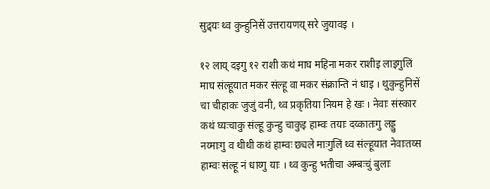सुद्र्यः थ्व कुन्हुनिसें उत्तरायणय् सरे जुयावइ ।

१२ लाय् दइगु १२ राशी कथं माघ महिना मकर राशीइ लाइगुलिं माघ संल्हूयात मकर संल्हू वा मकर संक्रान्ति नं धाइ । थुकुन्हुनिसें चा चीहाकः जुजुं वनी, थ्व प्रकृतिया नियम हे खः । नेवाः संस्कार कथं घ्यःचाकु संल्हू कुन्हु चाकुइ हाम्वः तयाः दय्कातःगु लड्डु नय्माःगु व थीथी कथं हाम्वः छ्यले माःगुलिं थ्व संल्हूयात नेवाःतय्स हाम्वः संल्हू नं धाय्गु याः । थ्व कुन्हु भतीचा अम्बःचुं बुलाः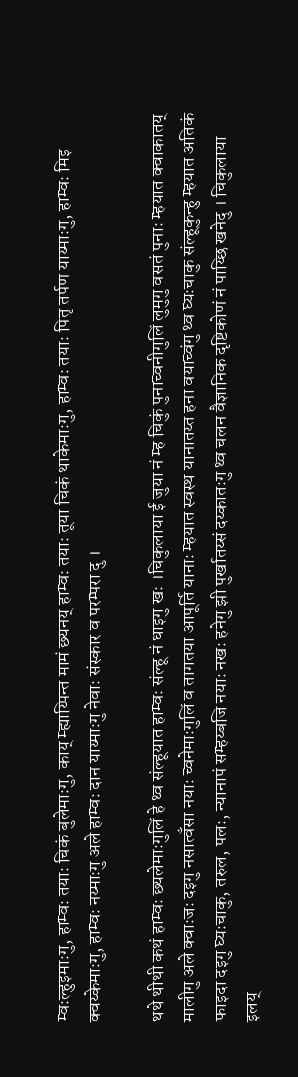म्वःल्हुइमाःगु, हाम्वः तयाः चिकं बुलेमाःगु, काय् म्ह्याय्पिन्त मामं छ्यनय् हाम्वः तयाः तूया चिकं थाकेमाःगु, हाम्वः तयाः पितृ तर्पण याय्माःगु, हाम्वः मिइ क्वय्केमाःगु, हाम्वः नय्माःगु अले हाम्वः दान याय्माःगु नेवाः संस्कार व परम्परा दु ।

थथे थीथी कथं हाम्वः छ्यलेमाःगुलिं हे थ्व संल्हूयात हाम्वः संल्हू नं धाइगु खः ।चिकुलाया ई जुया नं म्ह चिकुं पुनाच्वनीगुलिं लुमुगु वसतं पुनाः म्हयात क्वाकातय् मालीगु अले क्वाःजः दइगु नसात्वँसा नयाः च्वनेमाःगुलिं व तागतया आपूर्ति यानाः म्हयात स्वस्थ यानातय्त हना वयाच्वंगु थ्व घ्यःचाकु संल्हूकुन्हु म्हयात अतिकं फाइदा दइगु घ्यःचाकु, तरुल, पलः, न्यानापं सम्हय्बजि नयाः नखः हनेगु झी पुर्खातय्सं दय्कातःगु थ्व चलन वैज्ञानिक दृष्टिकोणं नं पाय्छि खनेदु । चिकुलाया इलय्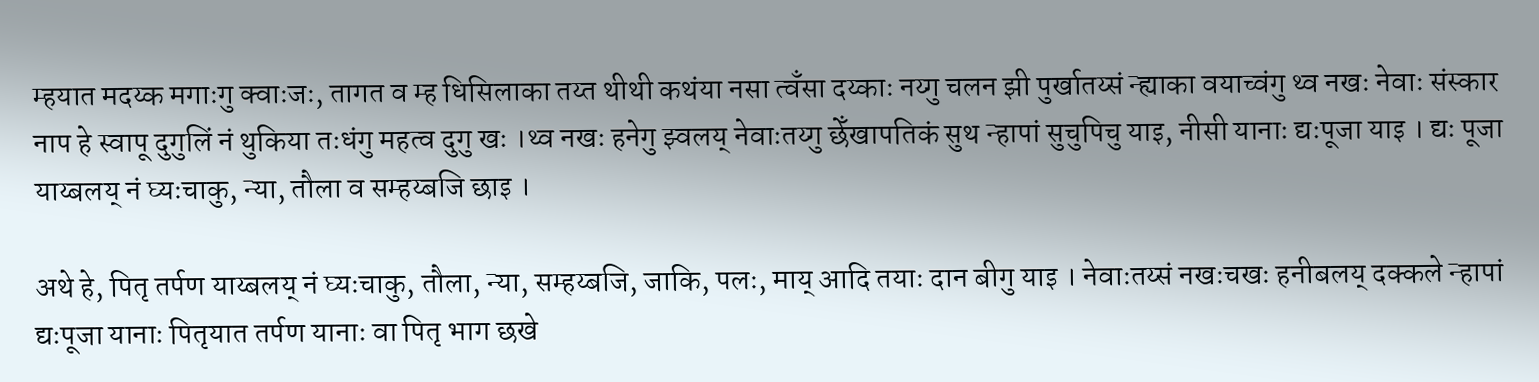म्हयात मदय्क मगाःगु क्वाःजः, तागत व म्ह धिसिलाका तय्त थीथी कथंया नसा त्वँसा दय्काः नय्गु चलन झी पुर्खातय्सं न्ह्याका वयाच्वंगु थ्व नखः नेवाः संस्कार नाप हे स्वापू दुगुलिं नं थुकिया तःधंगु महत्व दुगु खः ।थ्व नखः हनेगु झ्वलय् नेवाःतय्गु छेँखापतिकं सुथ न्हापां सुचुपिचु याइ, नीसी यानाः द्यःपूजा याइ । द्यः पूजा याय्बलय् नं घ्यःचाकु, न्या, तौला व सम्हय्बजि छाइ ।

अथे हे, पितृ तर्पण याय्बलय् नं घ्यःचाकु, तौला, न्या, सम्हय्बजि, जाकि, पलः, माय् आदि तयाः दान बीगु याइ । नेवाःतय्सं नखःचखः हनीबलय् दक्कले न्हापां द्यःपूजा यानाः पितृयात तर्पण यानाः वा पितृ भाग छखे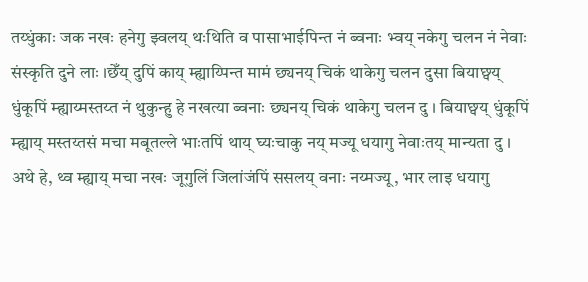तय्धुंकाः जक नखः हनेगु झ्वलय् थःथिति व पासाभाईपिन्त नं ब्वनाः भ्वय् नकेगु चलन नं नेवाः संस्कृति दुने लाः ।छेँय् दुपिं काय् म्ह्याय्पिन्त मामं छ्यनय् चिकं थाकेगु चलन दुसा बियाछ्वय् धुंकूपिं म्ह्याय्मस्तय्त नं थुकुन्हु हे नखत्या ब्वनाः छ्यनय् चिकं थाकेगु चलन दु । बियाछ्वय् धुंकूपिं म्ह्याय् मस्तय्तसं मचा मबूतल्ले भाःतपिं थाय् घ्यःचाकु नय् मज्यू धयागु नेवाःतय् मान्यता दु । अथे हे, थ्व म्ह्याय् मचा नखः जूगुलिं जिलांजंपिं ससलय् वनाः नय्मज्यू, भार लाइ धयागु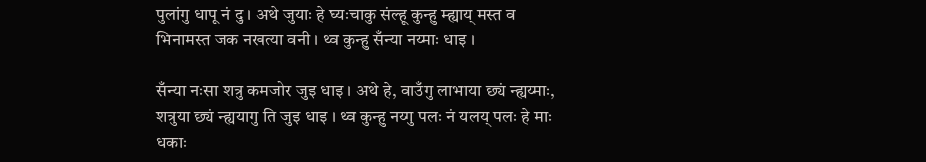पुलांगु धापू नं दु । अथे जुयाः हे घ्यःचाकु संल्हू कुन्हु म्ह्याय् मस्त व भिनामस्त जक नखत्या वनी । थ्व कुन्हु सँन्या नय्माः धाइ ।

सँन्या नःसा शत्रु कमजोर जुइ धाइ । अथे हे, वाउँगु लाभाया छ्यं न्ह्यय्माः, शत्रुया छ्यं न्ह्ययागु ति जुइ धाइ । थ्व कुन्हु नय्गु पलः नं यलय् पलः हे माः धकाः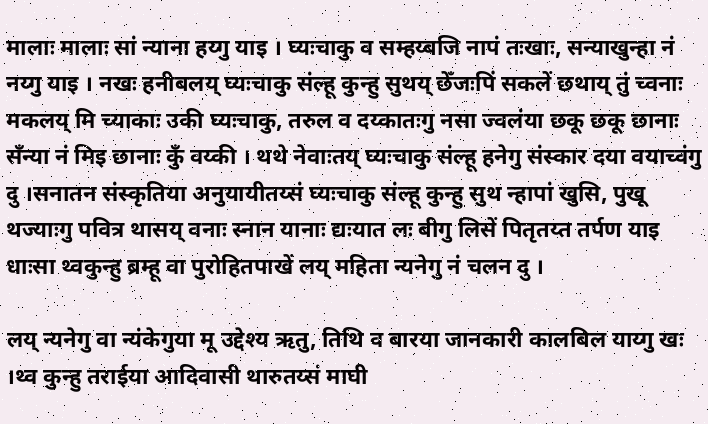मालाः मालाः सां न्याना हय्गु याइ । घ्यःचाकु व सम्हय्बजि नापं तःखाः, सन्याखुन्हा नं नय्गु याइ । नखः हनीबलय् घ्यःचाकु संल्हू कुन्हु सुथय् छेँजःपिं सकलें छथाय् तुं च्वनाः मकलय् मि च्याकाः उकी घ्यःचाकु, तरुल व दय्कातःगु नसा ज्वलंया छकू छकू छानाः सँन्या नं मिइ छानाः कुँ वय्की । थथे नेवाःतय् घ्यःचाकु संल्हू हनेगु संस्कार दया वयाच्वंगु दु ।सनातन संस्कृतिया अनुयायीतय्सं घ्यःचाकु संल्हू कुन्हु सुथ न्हापां खुसि, पुखू थज्याःगु पवित्र थासय् वनाः स्नान यानाः द्यःयात लः बीगु लिसें पितृतय्त तर्पण याइ धाःसा थ्वकुन्हु ब्रम्हू वा पुरोहितपाखें लय् महिता न्यनेगु नं चलन दु ।

लय् न्यनेगु वा न्यंकेगुया मू उद्देश्य ऋतु, तिथि व बारया जानकारी कालबिल याय्गु खः ।थ्व कुन्हु तराईया आदिवासी थारुतय्सं माघी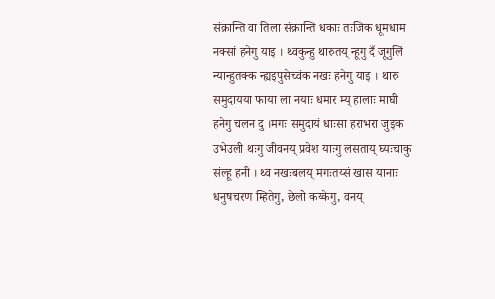संक्रान्ति वा तिला संक्रान्ति धकाः तःजिक धूमधाम नक्सां हनेगु याइ । थ्वकुन्हु थारुतय् न्हूगु दँ जूगुलिं न्यान्हुतक्क न्ह्यइपुसेच्वंक नखः हनेगु याइ । थारु समुदायया फाया ला नयाः धमार म्य् हालाः माघी हनेगु चलन दु ।मगः समुदायं धाःसा हराभरा जुइक उभेउली थःगु जीवनय् प्रवेश याःगु लसताय् घ्यःचाकु संल्हू हनी । थ्व नखःबलय् मगःतय्सं खास यानाः धनुषचरण म्हितेगु, छेलो कय्केगु, वनय्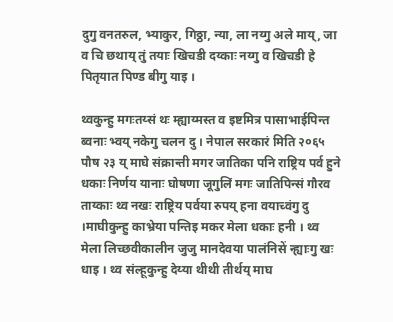दुगु वनतरुल, भ्याकुर, गिठ्ठा, न्या, ला नय्गु अले माय्, जा व चि छथाय् तुं तयाः खिचडी दय्काः नय्गु व खिचडी हे पितृयात पिण्ड बीगु याइ ।

थ्वकुन्हु मगःतय्सं थः म्ह्याय्मस्त व इष्टमित्र पासाभाईपिन्त ब्वनाः भ्वय् नकेगु चलन दु । नेपाल सरकारं मिति २०६५ पौष २३ य् माघे संक्रान्ती मगर जातिका पनि राष्ट्रिय पर्व हुने धकाः निर्णय यानाः घोषणा जूगुलिं मगः जातिपिन्सं गौरव ताय्काः थ्व नखः राष्ट्रिय पर्वया रुपय् हना वयाच्वंगु दु ।माघीकुन्हु काभ्रेया पन्तिइ मकर मेला धकाः हनी । थ्व मेला लिच्छवीकालीन जुजु मानदेवया पालंनिसें न्ह्याःगु खः धाइ । थ्व संल्हूकुन्हु देय्या थीथी तीर्थय् माघ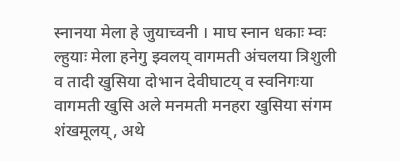स्नानया मेला हे जुयाच्वनी । माघ स्नान धकाः म्वः ल्हुयाः मेला हनेगु झ्वलय् वागमती अंचलया त्रिशुली व तादी खुसिया दोभान देवीघाटय् व स्वनिगःया वागमती खुसि अले मनमती मनहरा खुसिया संगम शंखमूलय्, अथे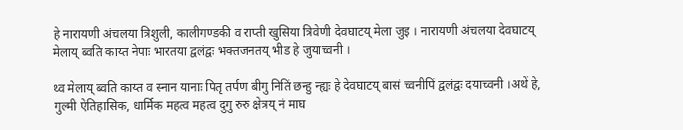हे नारायणी अंचलया त्रिशुली, कालीगण्डकी व राप्ती खुसिया त्रिवेणी देवघाटय् मेला जुइ । नारायणी अंचलया देवघाटय् मेलाय् ब्वति काय्त नेपाः भारतया द्वलंद्वः भक्तजनतय् भीड हे जुयाच्वनी ।

थ्व मेलाय् ब्वति काय्त व स्नान यानाः पितृ तर्पण बीगु नितिं छन्हु न्ह्यः हे देवघाटय् बासं च्वनीपिं द्वलंद्वः दयाच्वनी ।अथें हे, गुल्मी ऐतिहासिक, धार्मिक महत्व महत्व दुगु रुरु क्षेत्रय् नं माघ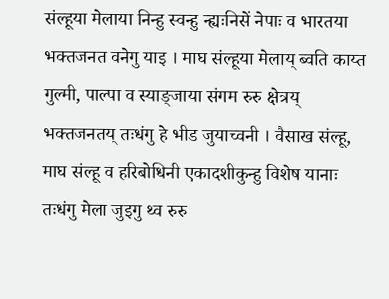संल्हूया मेलाया निन्हु स्वन्हु न्ह्यःनिसें नेपाः व भारतया भक्तजनत वनेगु याइ । माघ संल्हूया मेलाय् ब्वति काय्त गुल्मी, पाल्पा व स्याङ्जाया संगम रुरु क्षेत्रय् भक्तजनतय् तःधंगु हे भीड जुयाच्वनी । वैसाख संल्हू, माघ संल्हू व हरिबोधिनी एकादशीकुन्हु विशेष यानाः तःधंगु मेला जुइगु थ्व रुरु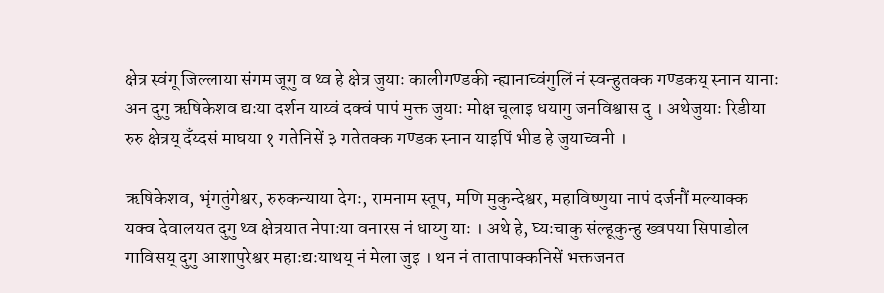क्षेत्र स्वंगू जिल्लाया संगम जूगु व थ्व हे क्षेत्र जुयाः कालीगण्डकी न्ह्यानाच्वंगुलिं नं स्वन्हुतक्क गण्डकय् स्नान यानाः अन दुगु ऋषिकेशव द्यःया दर्शन याय्वं दक्वं पापं मुक्त जुयाः मोक्ष चूलाइ धयागु जनविश्वास दु । अथेजुयाः रिडीया रुरु क्षेत्रय् दँय्दसं माघया १ गतेनिसें ३ गतेतक्क गण्डक स्नान याइपिं भीड हे जुयाच्वनी ।

ऋषिकेशव, भृंगतुंगेश्वर, रुरुकन्याया देगः, रामनाम स्तूप, मणि मुकुन्देश्वर, महाविष्णुया नापं दर्जनौं मल्याक्क यक्व देवालयत दुगु थ्व क्षेत्रयात नेपाःया वनारस नं धाय्गु याः । अथे हे, घ्यःचाकु संल्हूकुन्हु ख्वपया सिपाडोल गाविसय् दुगु आशापुरेश्वर महाःद्यःयाथय् नं मेला जुइ । थन नं तातापाक्कनिसें भक्तजनत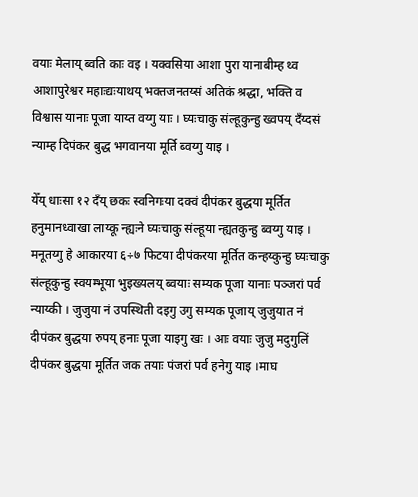वयाः मेलाय् ब्वति काः वइ । यक्वसिया आशा पुरा यानाबीम्ह थ्व आशापुरेश्वर महाःद्यःयाथय् भक्तजनतय्सं अतिकं श्रद्धा, भक्ति व विश्वास यानाः पूजा याय्त वय्गु याः । घ्यःचाकु संल्हूकुन्हु ख्वपय् दँय्दसं न्याम्ह दिपंकर बुद्ध भगवानया मूर्ति ब्वय्गु याइ ।

येँय् धाःसा १२ दँय् छकः स्वनिगःया दक्वं दीपंकर बुद्धया मूर्तित हनुमानध्वाखा लाय्कू न्ह्यःने घ्यःचाकु संल्हूया न्ह्यतकुन्हु ब्वय्गु याइ । मनूतय्गु हे आकारया ६÷७ फिटया दीपंकरया मूर्तित कन्हय्कुन्हु घ्यःचाकु संल्हूकुन्हु स्वयम्भूया भुइख्यलय् ब्वयाः सम्यक पूजा यानाः पञ्जरां पर्व न्याय्की । जुजुया नं उपस्थिती दइगु उगु सम्यक पूजाय् जुजुयात नं दीपंकर बुद्धया रुपय् हनाः पूजा याइगु खः । आः वयाः जुजु मदुगुलिं दीपंकर बुद्धया मूर्तित जक तयाः पंजरां पर्व हनेगु याइ ।माघ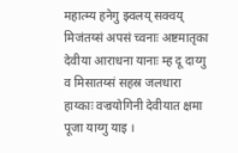महात्म्य हनेगु झ्वलय् सक्वय् मिजंतय्सं अपसं च्वनाः अष्टमातृका देवीया आराधना यानाः म्ह दू दाय्गु व मिसातय्सं सहस्र जलधारा हाय्काः वज्रयोगिनी देवीयात क्षमा पूजा याय्गु याइ ।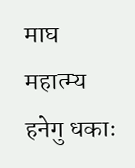माघ महात्म्य हनेगु धकाः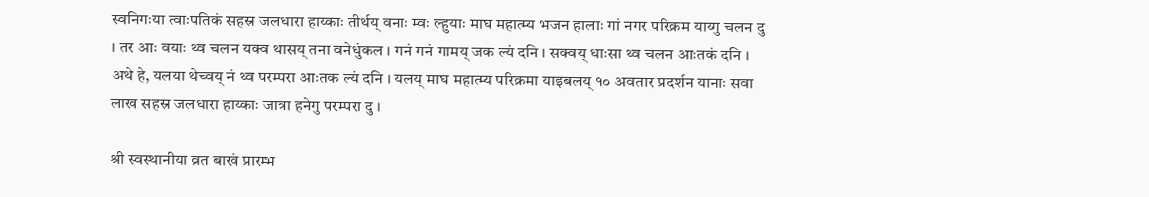स्वनिगःया त्वाःपतिकं सहस्र जलधारा हाय्काः तीर्थय् वनाः म्वः ल्हुयाः माघ महात्म्य भजन हालाः गां नगर परिक्रम याय्गु चलन दु । तर आः वयाः थ्व चलन यक्व थासय् तना वनेधुंकल । गनं गनं गामय् जक ल्यं दनि । सक्वय् धाःसा थ्व चलन आःतकं दनि । अथे हे, यलया थेच्वय् नं थ्व परम्परा आःतक ल्यं दनि । यलय् माघ महात्म्य परिक्रमा याइबलय् १० अवतार प्रदर्शन यानाः सवा लाख सहस्र जलधारा हाय्काः जात्रा हनेगु परम्परा दु ।

श्री स्वस्थानीया व्रत बाखं प्रारम्भ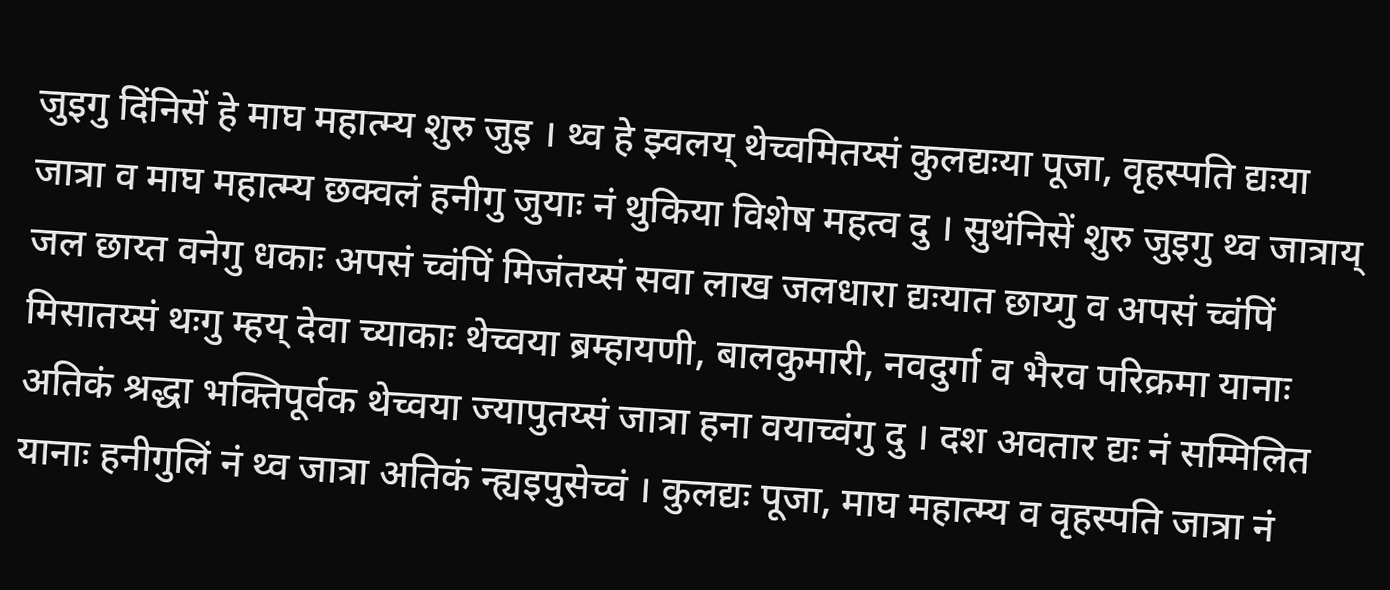जुइगु दिंनिसें हे माघ महात्म्य शुरु जुइ । थ्व हे झ्वलय् थेच्वमितय्सं कुलद्यःया पूजा, वृहस्पति द्यःया जात्रा व माघ महात्म्य छक्वलं हनीगु जुयाः नं थुकिया विशेष महत्व दु । सुथंनिसें शुरु जुइगु थ्व जात्राय् जल छाय्त वनेगु धकाः अपसं च्वंपिं मिजंतय्सं सवा लाख जलधारा द्यःयात छाय्गु व अपसं च्वंपिं मिसातय्सं थःगु म्हय् देवा च्याकाः थेच्वया ब्रम्हायणी, बालकुमारी, नवदुर्गा व भैरव परिक्रमा यानाः अतिकं श्रद्धा भक्तिपूर्वक थेच्वया ज्यापुतय्सं जात्रा हना वयाच्वंगु दु । दश अवतार द्यः नं सम्मिलित यानाः हनीगुलिं नं थ्व जात्रा अतिकं न्ह्यइपुसेच्वं । कुलद्यः पूजा, माघ महात्म्य व वृहस्पति जात्रा नं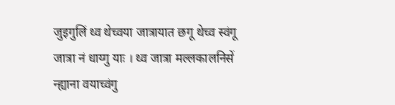जुइगुलिं थ्व थेच्वया जात्रायात छगू थेच्व स्वंगू जात्रा नं धाय्गु याः । थ्व जात्रा मल्लकालनिसें न्ह्याना वयाच्वंगु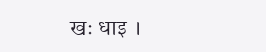खः धाइ ।